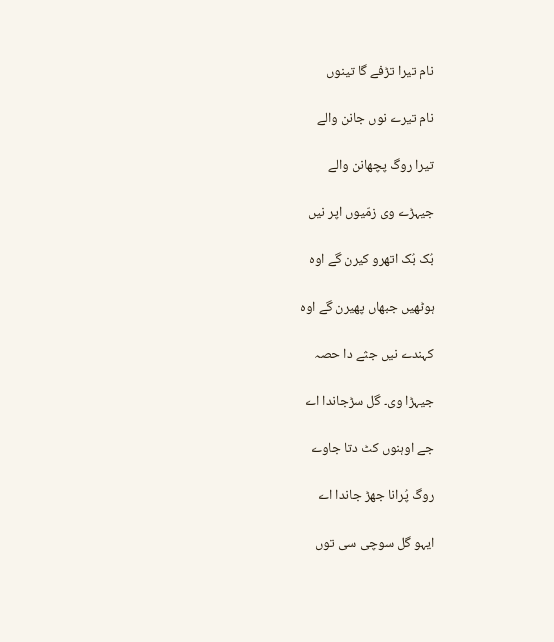نام تیرا تڑفے گا تینوں

نام تیرے نوں جانن والے

تیرا روگ پچھانن والے

جیہڑے وی زمّیوں اپر نیں

بُک بُک اتھرو کیرن گے اوہ

ہوٹھیں جبھاں پھیرن گے اوہ

کہندے نیں جثے دا حصہ

جیہڑا وی۔ گل سڑجاندا اے

جے اوہنوں کٹ دتا جاوے

روگ پُرانا جھڑ جاندا اے

ایہو گل سوچی سی توں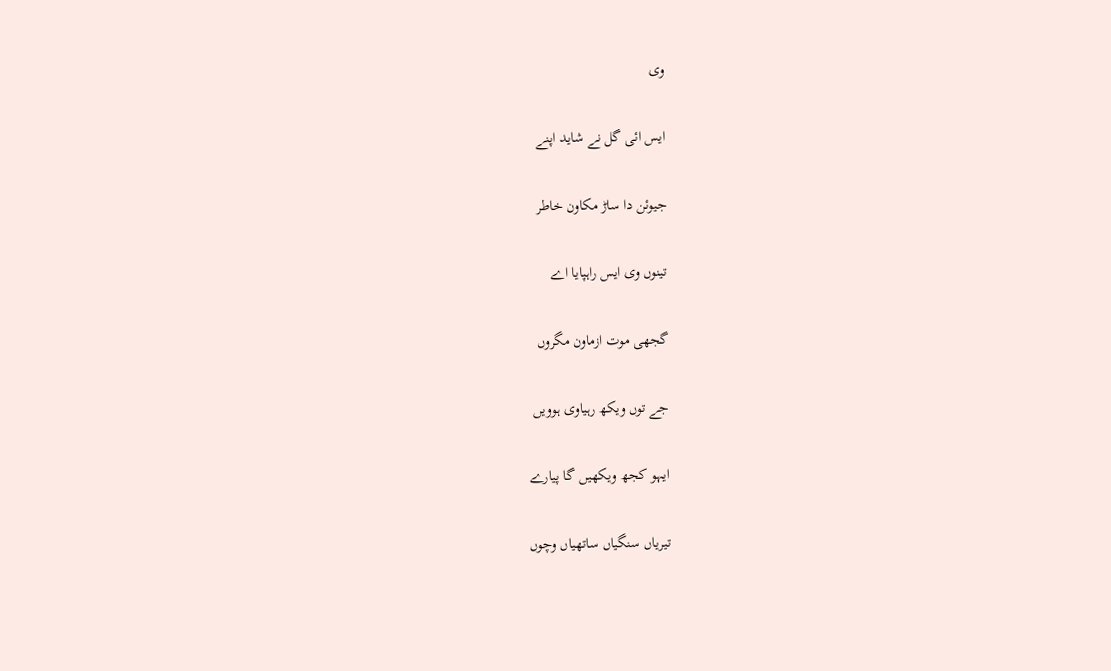وی

ایس ائی گل نے شاید اپنے

جیوئن دا ساڑ مکاون خاطر

تینوں وی ایس راہپایا اے

گجھی موت ازماون مگروں

جے توں ویکھ رہیاوی ہوویں

ایہو کجھ ویکھیں گا پیارے

تیریاں سنگیاں ساتھیاں وچوں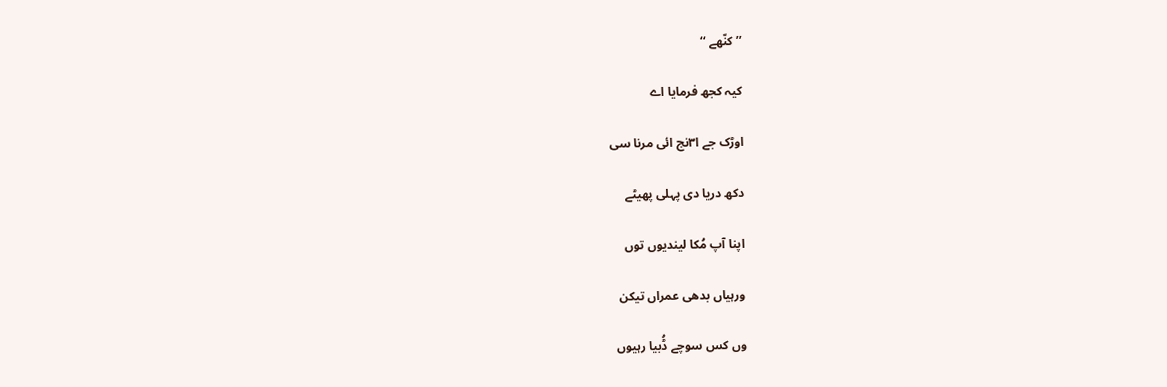’’ کنّھے ‘‘

کیہ کجھ فرمایا اے

اوڑک جے ا۳نج ائی مرنا سی

دکھ دریا دی پہلی پھیٹے

اپنا آپ مُکا لیندیوں توں

ورہیاں بدھی عمراں تیکن

وں کس سوچے ڈُبیا رہیوں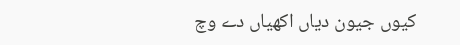کیوں جیون دیاں اکھیاں دے وچ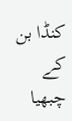کنڈا بن کے چبھیا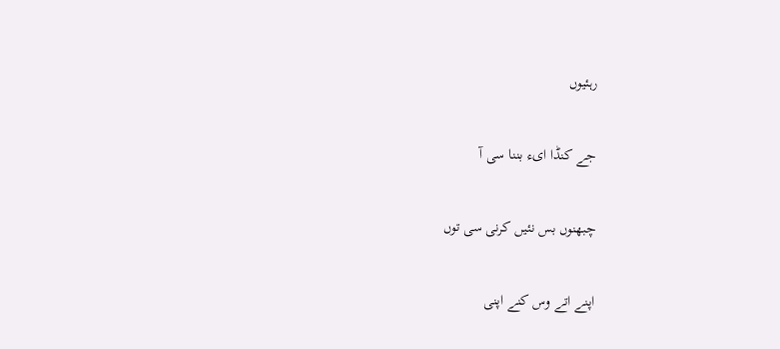رہئیوں

جے کنڈا ایء بننا سی آ

چبھنوں بس نئیں کرنی سی توں

اپنے اتے وس کنے اپنی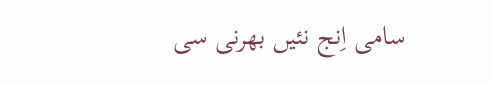سامی اِنج نئیں بھرنی سی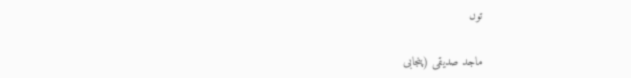توں

ماجد صدیقی (پنجابی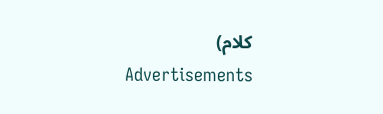کلام)
Advertisements